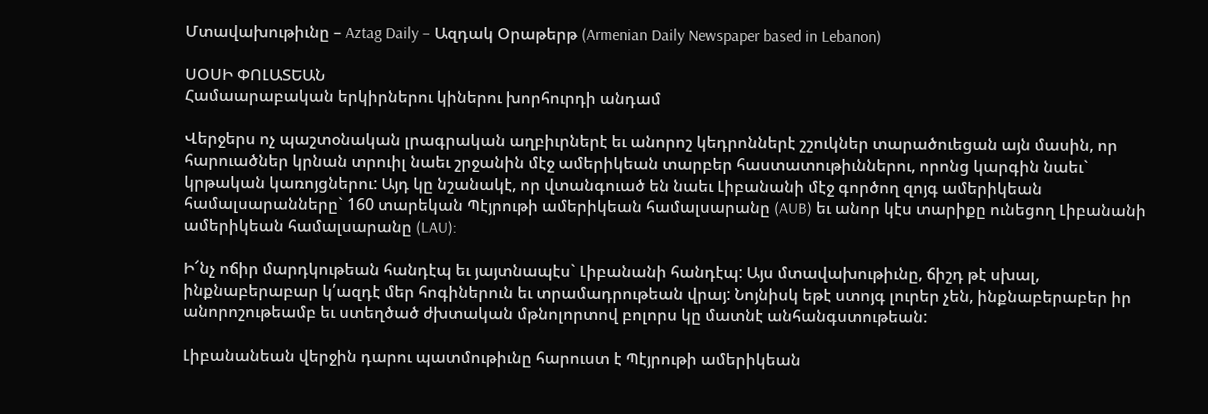Մտավախութիւնը – Aztag Daily – Ազդակ Օրաթերթ (Armenian Daily Newspaper based in Lebanon)

ՍՕՍԻ ՓՈԼԱՏԵԱՆ
Համաարաբական երկիրներու կիներու խորհուրդի անդամ

Վերջերս ոչ պաշտօնական լրագրական աղբիւրներէ եւ անորոշ կեդրոններէ շշուկներ տարածուեցան այն մասին, որ հարուածներ կրնան տրուիլ նաեւ շրջանին մէջ ամերիկեան տարբեր հաստատութիւններու, որոնց կարգին նաեւ` կրթական կառոյցներու: Այդ կը նշանակէ, որ վտանգուած են նաեւ Լիբանանի մէջ գործող զոյգ ամերիկեան համալսարանները` 160 տարեկան Պէյրութի ամերիկեան համալսարանը (AUB) եւ անոր կէս տարիքը ունեցող Լիբանանի ամերիկեան համալսարանը (LAU):

Ի՜նչ ոճիր մարդկութեան հանդէպ եւ յայտնապէս` Լիբանանի հանդէպ: Այս մտավախութիւնը, ճիշդ թէ սխալ, ինքնաբերաբար կ՛ազդէ մեր հոգիներուն եւ տրամադրութեան վրայ: Նոյնիսկ եթէ ստոյգ լուրեր չեն, ինքնաբերաբեր իր անորոշութեամբ եւ ստեղծած ժխտական մթնոլորտով բոլորս կը մատնէ անհանգստութեան:

Լիբանանեան վերջին դարու պատմութիւնը հարուստ է Պէյրութի ամերիկեան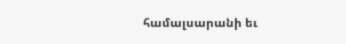համալսարանի եւ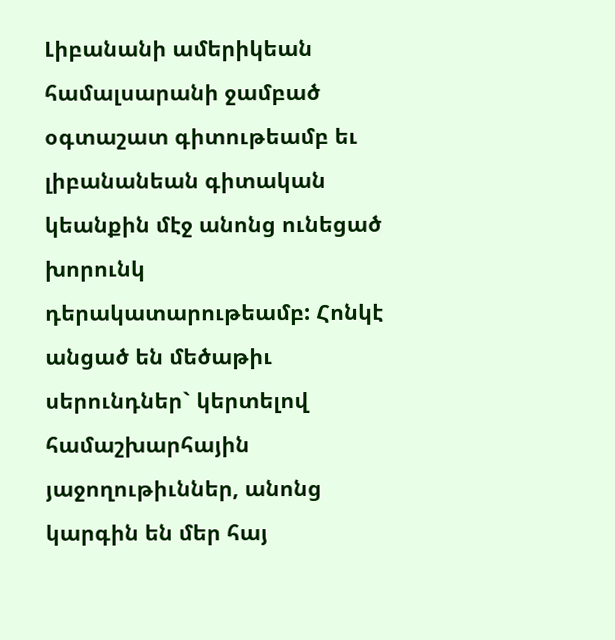Լիբանանի ամերիկեան համալսարանի ջամբած օգտաշատ գիտութեամբ եւ լիբանանեան գիտական կեանքին մէջ անոնց ունեցած խորունկ դերակատարութեամբ: Հոնկէ անցած են մեծաթիւ սերունդներ` կերտելով համաշխարհային յաջողութիւններ, անոնց կարգին են մեր հայ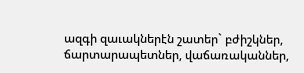ազգի զաւակներէն շատեր` բժիշկներ, ճարտարապետներ, վաճառականներ,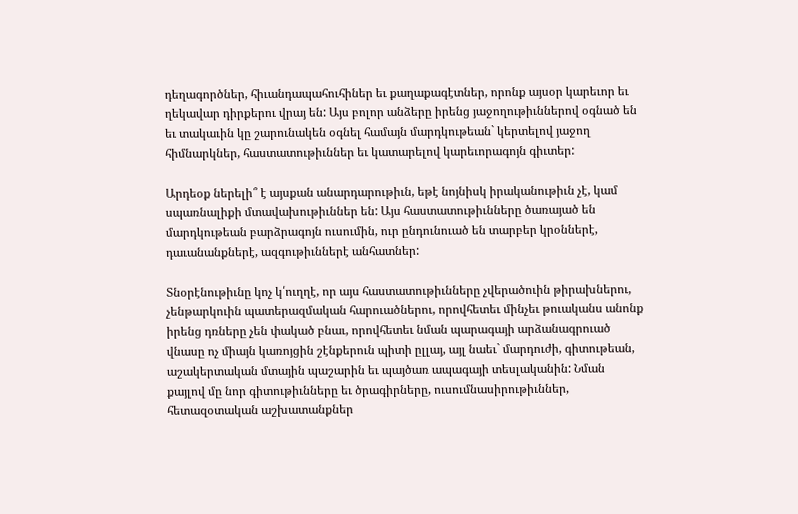դեղագործներ, հիւանդապահուհիներ եւ քաղաքագէտներ, որոնք այսօր կարեւոր եւ ղեկավար դիրքերու վրայ են: Այս բոլոր անձերը իրենց յաջողութիւններով օգնած են եւ տակաւին կը շարունակեն օգնել համայն մարդկութեան` կերտելով յաջող հիմնարկներ, հաստատութիւններ եւ կատարելով կարեւորագոյն գիւտեր:

Արդեօք ներելի՞ է այսքան անարդարութիւն, եթէ նոյնիսկ իրականութիւն չէ, կամ սպառնալիքի մտավախութիւններ են: Այս հաստատութիւնները ծառայած են մարդկութեան բարձրագոյն ուսումին, ուր ընդունուած են տարբեր կրօններէ, դաւանանքներէ, ազգութիւններէ անհատներ:

Տնօրէնութիւնը կոչ կ՛ուղղէ, որ այս հաստատութիւնները չվերածուին թիրախներու, չենթարկուին պատերազմական հարուածներու, որովհետեւ մինչեւ թուականս անոնք իրենց դռները չեն փակած բնաւ, որովհետեւ նման պարագայի արձանագրուած վնասը ոչ միայն կառոյցին շէնքերուն պիտի ըլլայ, այլ նաեւ` մարդուժի, գիտութեան, աշակերտական մտային պաշարին եւ պայծառ ապագայի տեսլականին: Նման քայլով մը նոր գիտութիւնները եւ ծրագիրները, ուսումնասիրութիւններ, հետազօտական աշխատանքներ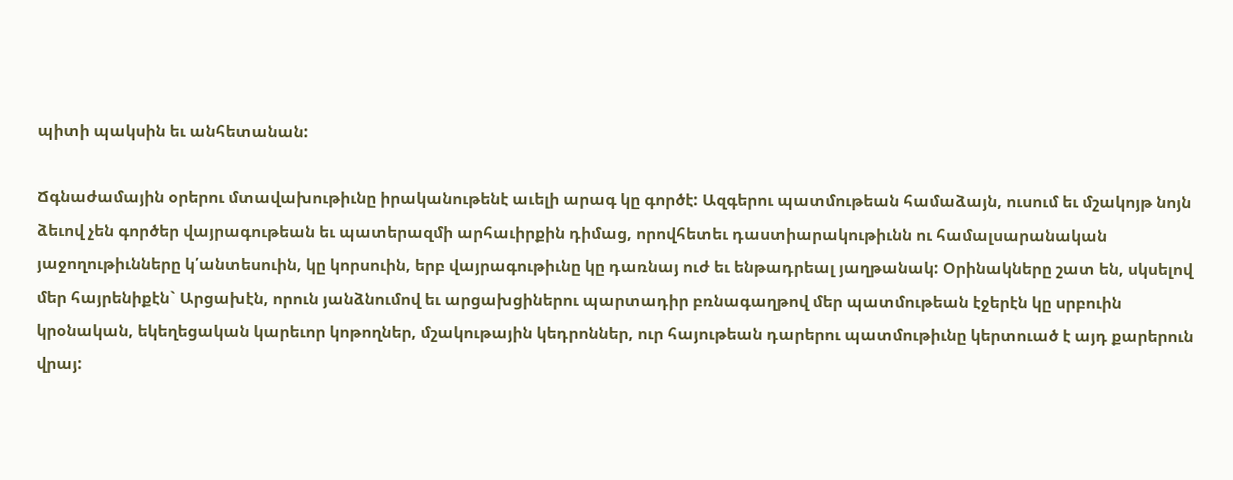պիտի պակսին եւ անհետանան:

Ճգնաժամային օրերու մտավախութիւնը իրականութենէ աւելի արագ կը գործէ: Ազգերու պատմութեան համաձայն, ուսում եւ մշակոյթ նոյն ձեւով չեն գործեր վայրագութեան եւ պատերազմի արհաւիրքին դիմաց, որովհետեւ դաստիարակութիւնն ու համալսարանական յաջողութիւնները կ՛անտեսուին, կը կորսուին, երբ վայրագութիւնը կը դառնայ ուժ եւ ենթադրեալ յաղթանակ: Օրինակները շատ են, սկսելով մեր հայրենիքէն` Արցախէն, որուն յանձնումով եւ արցախցիներու պարտադիր բռնագաղթով մեր պատմութեան էջերէն կը սրբուին կրօնական, եկեղեցական կարեւոր կոթողներ, մշակութային կեդրոններ, ուր հայութեան դարերու պատմութիւնը կերտուած է այդ քարերուն վրայ: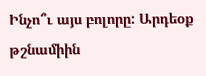Ինչո՞ւ այս բոլորը: Արդեօք թշնամիին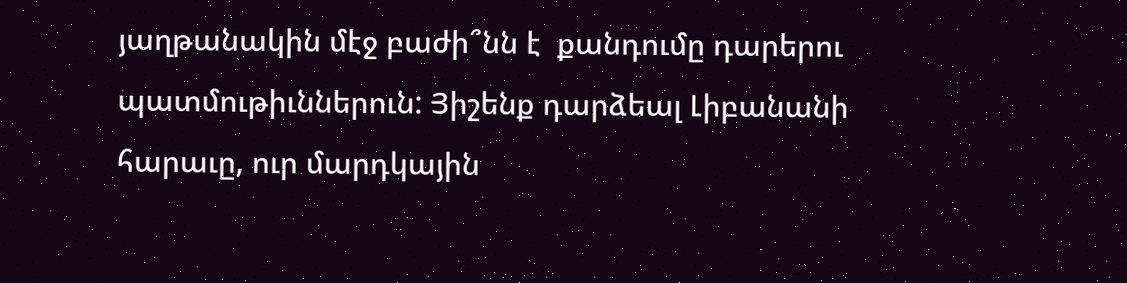յաղթանակին մէջ բաժի՞նն է  քանդումը դարերու պատմութիւններուն: Յիշենք դարձեալ Լիբանանի հարաւը, ուր մարդկային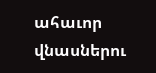ահաւոր վնասներու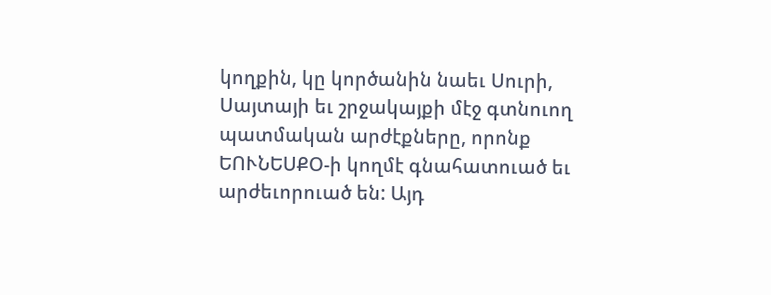կողքին, կը կործանին նաեւ Սուրի, Սայտայի եւ շրջակայքի մէջ գտնուող պատմական արժէքները, որոնք ԵՈՒՆԵՍՔՕ-ի կողմէ գնահատուած եւ արժեւորուած են: Այդ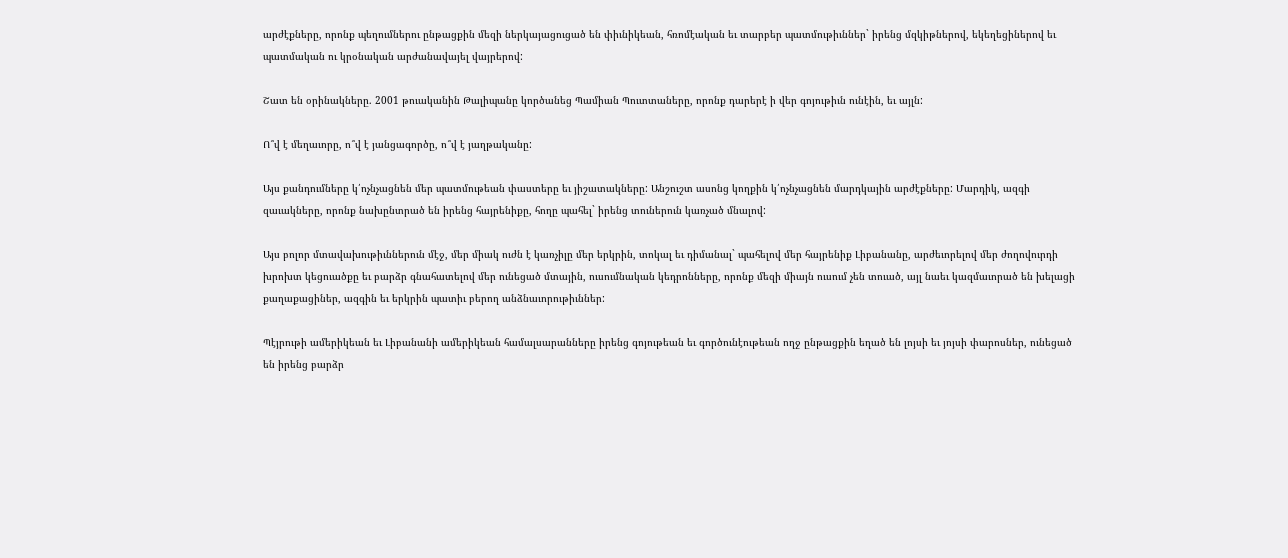արժէքները, որոնք պեղումներու ընթացքին մեզի ներկայացուցած են փիւնիկեան, հռոմէական եւ տարբեր պատմութիւններ` իրենց մզկիթներով, եկեղեցիներով եւ պատմական ու կրօնական արժանավայել վայրերով:

Շատ են օրինակները. 2001 թուականին Թալիպանը կործանեց Պամիան Պուտտաները, որոնք դարերէ ի վեր գոյութիւն ունէին, եւ այլն:

Ո՞վ է մեղաւորը, ո՞վ է յանցագործը, ո՞վ է յաղթականը:

Այս քանդումները կ՛ոչնչացնեն մեր պատմութեան փաստերը եւ յիշատակները: Անշուշտ ասոնց կողքին կ՛ոչնչացնեն մարդկային արժէքները: Մարդիկ, ազգի զաւակները, որոնք նախընտրած են իրենց հայրենիքը, հողը պահել` իրենց տուներուն կառչած մնալով:

Այս բոլոր մտավախութիւններուն մէջ, մեր միակ ուժն է կառչիլը մեր երկրին, տոկալ եւ դիմանալ` պահելով մեր հայրենիք Լիբանանը, արժեւորելով մեր ժողովուրդի խրոխտ կեցուածքը եւ բարձր գնահատելով մեր ունեցած մտային, ուսումնական կեդրոնները, որոնք մեզի միայն ուսում չեն տուած, այլ նաեւ կազմաւորած են խելացի քաղաքացիներ, ազգին եւ երկրին պատիւ բերող անձնաւորութիւններ:

Պէյրութի ամերիկեան եւ Լիբանանի ամերիկեան համալսարանները իրենց գոյութեան եւ գործունէութեան ողջ ընթացքին եղած են լոյսի եւ յոյսի փարոսներ, ունեցած են իրենց բարձր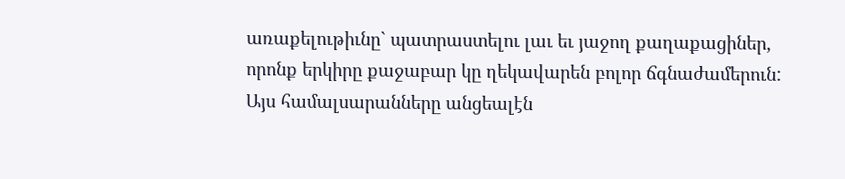առաքելութիւնը` պատրաստելու լաւ եւ յաջող քաղաքացիներ, որոնք երկիրը քաջաբար կը ղեկավարեն բոլոր ճգնաժամերուն: Այս համալսարանները անցեալէն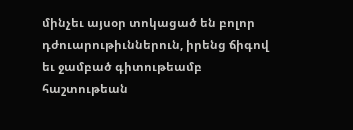մինչեւ այսօր տոկացած են բոլոր դժուարութիւններուն, իրենց ճիգով եւ ջամբած գիտութեամբ հաշտութեան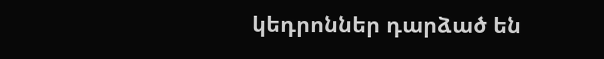կեդրոններ դարձած են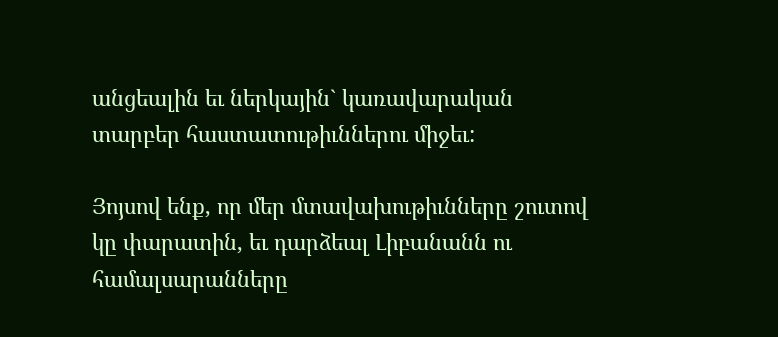անցեալին եւ ներկային` կառավարական տարբեր հաստատութիւններու միջեւ:

Յոյսով ենք, որ մեր մտավախութիւնները շուտով կը փարատին, եւ դարձեալ Լիբանանն ու համալսարանները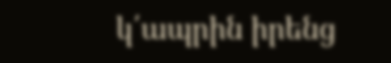կ՛ապրին իրենց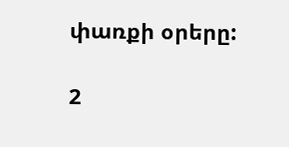փառքի օրերը:

2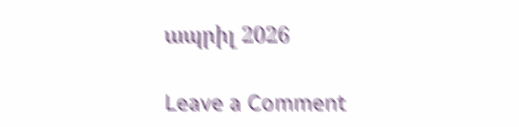ապրիլ 2026

Leave a Comment